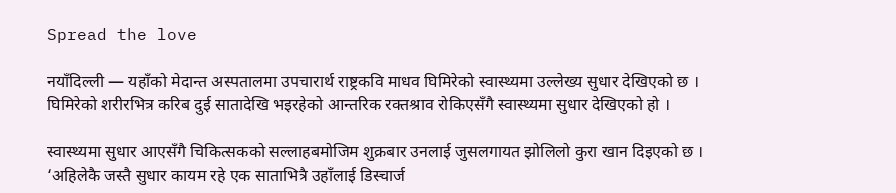Spread the love

नयाँदिल्ली — यहाँको मेदान्त अस्पतालमा उपचारार्थ राष्ट्रकवि माधव घिमिरेको स्वास्थ्यमा उल्लेख्य सुधार देखिएको छ । घिमिरेको शरीरभित्र करिब दुई सातादेखि भइरहेको आन्तरिक रक्तश्राव रोकिएसँगै स्वास्थ्यमा सुधार देखिएको हो ।

स्वास्थ्यमा सुधार आएसँगै चिकित्सकको सल्लाहबमोजिम शुक्रबार उनलाई जुसलगायत झोलिलो कुरा खान दिइएको छ । ‘अहिलेकै जस्तै सुधार कायम रहे एक साताभित्रै उहाँलाई डिस्चार्ज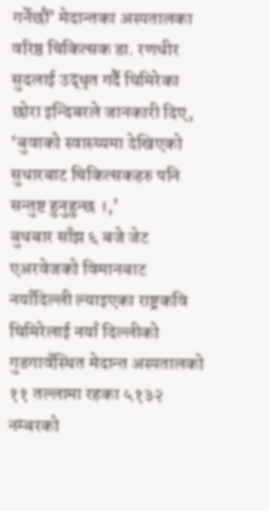गर्नेछौं’ मेदान्तका अस्पतालका वरिष्ठ चिकित्सक डा. रणधीर सुदलाई उद्धृत गर्दै घिमिरेका छोरा इन्दिबरले जानकारी दिए, ‘बुवाको स्वास्थ्यमा देखिएको सुधारबाट चिकित्सकहरु पनि सन्तुष्ट हुनुहुन्छ ।,’
बुधबार साँझ ६ बजे जेट एअरवेजको विमानबाट नयाँदिल्ली ल्याइएका राष्ट्रकवि घिमिरेलाई नयाँ दिल्लीको गुडगावँस्थित मेदान्त अस्पतालको ११ तल्लामा रहका ५१३२ नम्बरको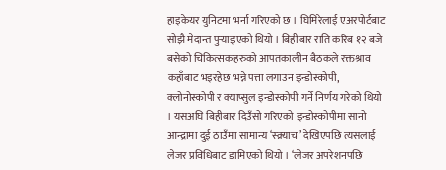हाइकेयर युनिटमा भर्ना गरिएको छ । घिमिरेलाई एअरपोर्टबाट सोझै मेदान्त पुऱ्याइएको थियो । बिहीबार राति करिब १२ बजे बसेको चिकित्सकहरुको आपतकालीन बैठकले रक्तश्राव कहाँबाट भइरहेछ भन्ने पत्ता लगाउन इन्डोस्कोपी, क्लोनोस्कोपी र क्याप्सुल इन्डोस्कोपी गर्ने निर्णय गरेको थियो । यसअघि बिहीबार दिउँसो गरिएको इन्डोस्कोपीमा सानो आन्द्रामा दुई ठाउँमा सामान्य ‘स्क्र्याच’ देखिएपछि त्यसलाई लेजर प्रविधिबाट डामिएको थियो । ‘लेजर अपरेशनपछि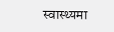स्वास्थ्यमा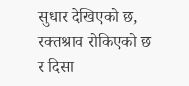सुधार देखिएको छ, रक्तश्राव रोकिएको छ र दिसा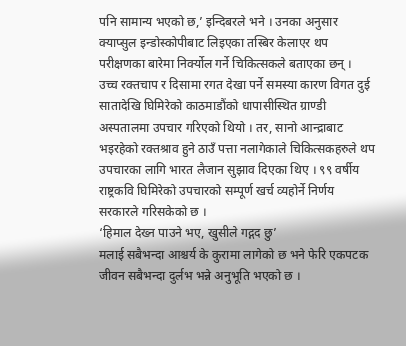पनि सामान्य भएको छ,’ इन्दिबरले भने । उनका अनुसार क्याप्सुल इन्डोस्कोपीबाट लिइएका तस्बिर केलाएर थप परीक्षणका बारेमा निर्क्योल गर्ने चिकित्सकले बताएका छन् ।
उच्च रक्तचाप र दिसामा रगत देखा पर्ने समस्या कारण विगत दुई सातादेखि घिमिरेको काठमाडौंको धापासीस्थित ग्राण्डी अस्पतालमा उपचार गरिएको थियो । तर, सानो आन्द्राबाट भइरहेको रक्तश्राव हुने ठाउँ पत्ता नलागेकाले चिकित्सकहरुले थप उपचारका लागि भारत लैजान सुझाव दिएका थिए । ९९ वर्षीय राष्ट्रकवि घिमिरेको उपचारको सम्पूर्ण खर्च व्यहोर्ने निर्णय सरकारले गरिसकेको छ ।
‘हिमाल देख्न पाउने भए, खुसीले गद्गद छु’
मलाई सबैभन्दा आश्चर्य के कुरामा लागेको छ भने फेरि एकपटक जीवन सबैभन्दा दुर्लभ भन्ने अनुभूति भएको छ ।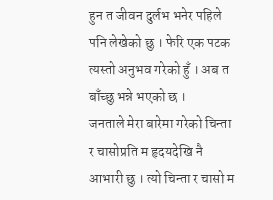हुन त जीवन दुर्लभ भनेर पहिले पनि लेखेको छु । फेरि एक पटक त्यस्तो अनुभव गरेको हुँ । अब त बाँच्छु भन्ने भएको छ ।
जनताले मेरा बारेमा गरेको चिन्ता र चासोप्रति म हृदयदेखि नै आभारी छु । त्यो चिन्ता र चासो म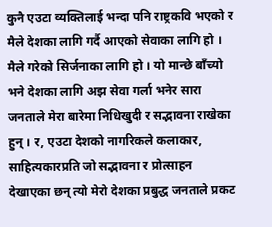कुनै एउटा व्यक्तिलाई भन्दा पनि राष्ट्रकवि भएको र मैले देशका लागि गर्दै आएको सेवाका लागि हो । मैले गरेको सिर्जनाका लागि हो । यो मान्छे बाँच्यो भने देशका लागि अझ सेवा गर्ला भनेर सारा जनताले मेरा बारेमा निधिखुदी र सद्भावना राखेका हुन् । र, एउटा देशको नागरिकले कलाकार, साहित्यकारप्रति जो सद्भावना र प्रोत्साहन देखाएका छन् त्यो मेरो देशका प्रबुद्ध जनताले प्रकट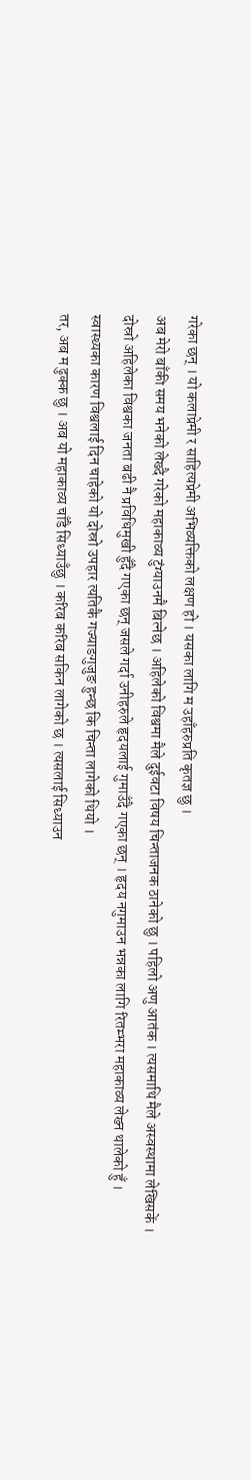गरेका छन् । यो कलाप्रेमी र साहित्यप्रेमी अभिव्यक्तिको लक्षण हो । यसका लागि म उहाँहरुप्रति कृतज्ञ छु ।
अब मेरो बाँकी समय भनेको लेख्दै गरेको महाकाव्य टुंग्याउनमै बित्नेछ । अहिलेको विश्वमा मैले दुईवटा विषय चिन्ताजनक ठानेको छु । पहिलो अणु आतंक । त्यसमाथि मैले अस्वस्थामा लेखिसकें । दोस्रो अहिलेका विश्वका जनता बढी नै प्रविधिमुखी हुँदै गएका छन् जसले गर्दा उनीहरुले हृदयलाई गुमाउँदै गएका छन् । हृदय नगुमाउन भन्नका लागि रितम्भरा महाकाव्य लेख्न थालेको हुँ । स्वास्थ्यका कारण विश्वलाई दिन चाहेको यो दोस्रो उपहार त्यतिकै गज्याङगुजुङ हुन्छ कि चिन्ता लागेको थियो ।
तर, अब म ढुक्क छु । अब यो महाकाव्य चाँडै सिध्याउँछु । करिब करिब सकिन लागेको छ । त्यसलाई सिध्याउन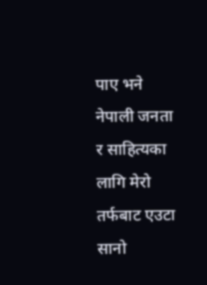पाए भने नेपाली जनता र साहित्यका लागि मेरो तर्फबाट एउटा सानो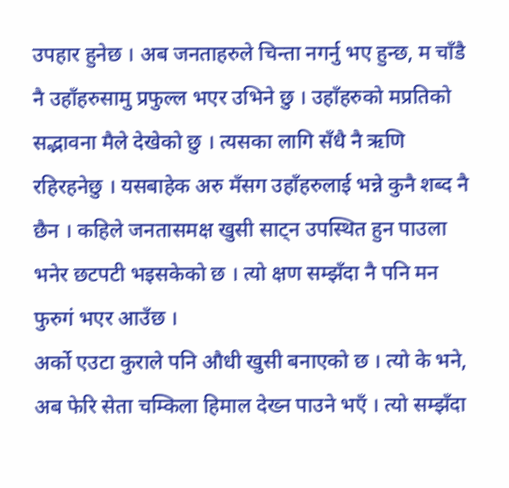उपहार हुनेछ । अब जनताहरुले चिन्ता नगर्नु भए हुन्छ, म चाँडै नै उहाँहरुसामु प्रफुल्ल भएर उभिने छु । उहाँहरुको मप्रतिको सद्भावना मैले देखेको छु । त्यसका लागि सँधै नै ऋणि रहिरहनेछु । यसबाहेक अरु मँसग उहाँहरुलाई भन्ने कुनै शब्द नै छैन । कहिले जनतासमक्ष खुसी साट्न उपस्थित हुन पाउला भनेर छटपटी भइसकेको छ । त्यो क्षण सम्झँदा नै पनि मन फुरुगं भएर आउँछ ।
अर्को एउटा कुराले पनि औधी खुसी बनाएको छ । त्यो के भने, अब फेरि सेता चम्किला हिमाल देख्न पाउने भएँ । त्यो सम्झँदा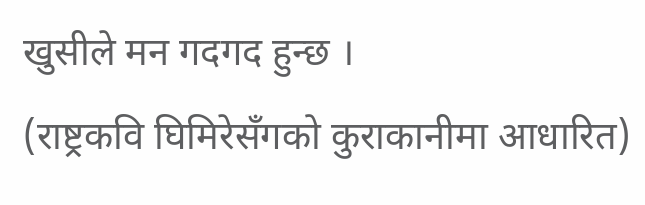खुसीले मन गदगद हुन्छ ।
(राष्ट्रकवि घिमिरेसँगको कुराकानीमा आधारित)